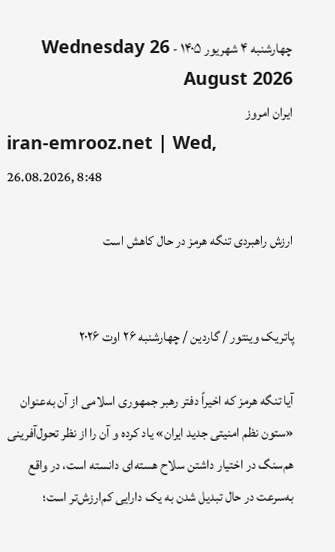چهارشنبه ۴ شهريور ۱۴۰۵ - Wednesday 26 August 2026
ايران امروز
iran-emrooz.net | Wed, 26.08.2026, 8:48

ارزش راهبردی تنگه هرمز در حال کاهش است


پاتریک وینتور / گاردین / چهارشنبه ۲۶ اوت ۲۰۲۶

آیا تنگه هرمز که اخیراً دفتر رهبر جمهوری اسلامی از آن به‌عنوان «ستون نظم امنیتی جدید ایران» یاد کرده و آن را از نظر تحول‌آفرینی هم‌سنگ در اختیار داشتن سلاح هسته‌ای دانسته است، در واقع به‌سرعت در حال تبدیل شدن به یک دارایی کم‌ارزش‌تر است؛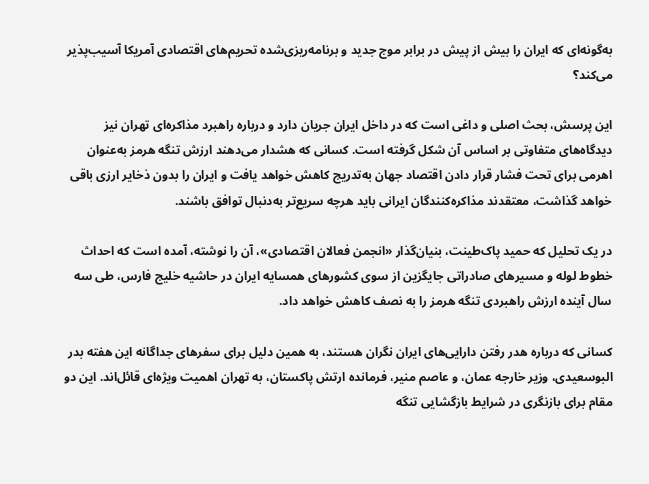به‌گونه‌ای که ایران را بیش از پیش در برابر موج جدید و برنامه‌ریزی‌شده تحریم‌های اقتصادی آمریکا آسیب‌پذیر می‌کند؟

این پرسش، بحث اصلی و داغی است که در داخل ایران جریان دارد و درباره راهبرد مذاکره‌ای تهران نیز دیدگاه‌های متفاوتی بر اساس آن شکل گرفته است. کسانی که هشدار می‌دهند ارزش تنگه هرمز به‌عنوان اهرمی برای تحت فشار قرار دادن اقتصاد جهان به‌تدریج کاهش خواهد یافت و ایران را بدون ذخایر ارزی باقی خواهد گذاشت، معتقدند مذاکره‌کنندگان ایرانی باید هرچه سریع‌تر به‌دنبال توافق باشند.

در یک تحلیل که حمید پاک‌طینت، بنیان‌گذار «انجمن فعالان اقتصادی»، آن را نوشته، آمده است که احداث خطوط لوله و مسیرهای صادراتی جایگزین از سوی کشورهای همسایه ایران در حاشیه خلیج فارس، طی سه سال آینده ارزش راهبردی تنگه هرمز را به نصف کاهش خواهد داد.

کسانی که درباره هدر رفتن دارایی‌های ایران نگران هستند، به همین دلیل برای سفرهای جداگانه این هفته بدر البوسعیدی، وزیر خارجه عمان، و عاصم منیر، فرمانده ارتش پاکستان، به تهران اهمیت ویژه‌ای قائل‌اند. این دو مقام برای بازنگری در شرایط بازگشایی تنگه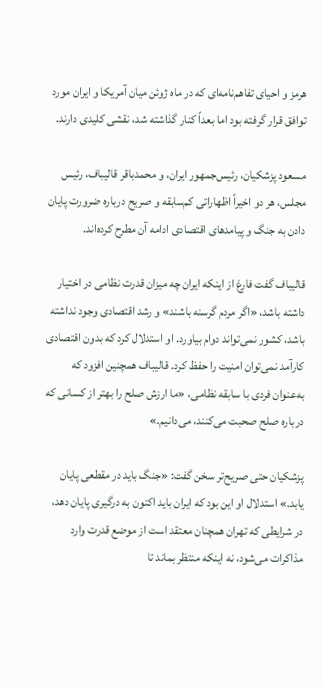هرمز و احیای تفاهم‌نامه‌ای که در ماه ژوئن میان آمریکا و ایران مورد توافق قرار گرفته بود اما بعداً کنار گذاشته شد، نقشی کلیدی دارند.

مسعود پزشکیان، رئیس‌جمهور ایران، و محمدباقر قالیباف، رئیس مجلس، هر دو اخیراً اظهاراتی کم‌سابقه و صریح درباره ضرورت پایان دادن به جنگ و پیامدهای اقتصادی ادامه آن مطرح کرده‌اند.

قالیباف گفت فارغ از اینکه ایران چه میزان قدرت نظامی در اختیار داشته باشد، «اگر مردم گرسنه باشند» و رشد اقتصادی وجود نداشته باشد، کشور نمی‌تواند دوام بیاورد. او استدلال کرد که بدون اقتصادی کارآمد نمی‌توان امنیت را حفظ کرد. قالیباف همچنین افزود که به‌عنوان فردی با سابقه نظامی، «ما ارزش صلح را بهتر از کسانی که درباره صلح صحبت می‌کنند، می‌دانیم.»

پزشکیان حتی صریح‌تر سخن گفت: «جنگ باید در مقطعی پایان یابد.» استدلال او این بود که ایران باید اکنون به درگیری پایان دهد، در شرایطی که تهران همچنان معتقد است از موضع قدرت وارد مذاکرات می‌شود، نه اینکه منتظر بماند تا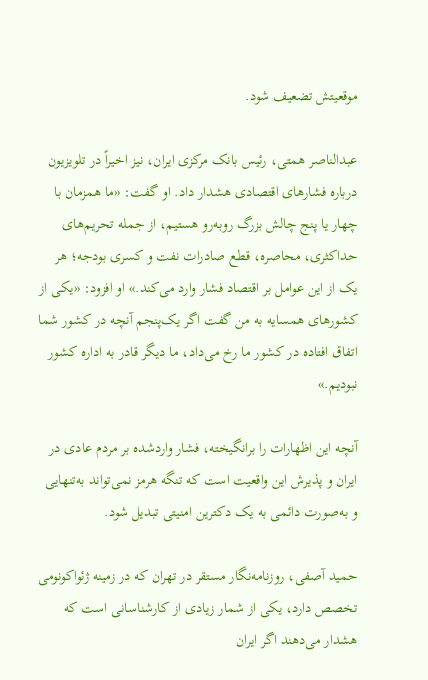موقعیتش تضعیف شود.

عبدالناصر همتی، رئیس بانک مرکزی ایران، نیز اخیراً در تلویزیون درباره فشارهای اقتصادی هشدار داد. او گفت: «ما همزمان با چهار یا پنج چالش بزرگ روبه‌رو هستیم، از جمله تحریم‌های حداکثری، محاصره، قطع صادرات نفت و کسری بودجه؛ هر یک از این عوامل بر اقتصاد فشار وارد می‌کند.» او افزود: «یکی از کشورهای همسایه به من گفت اگر یک‌پنجم آنچه در کشور شما اتفاق افتاده در کشور ما رخ می‌داد، ما دیگر قادر به اداره کشور نبودیم.»

آنچه این اظهارات را برانگیخته، فشار واردشده بر مردم عادی در ایران و پذیرش این واقعیت است که تنگه هرمز نمی‌تواند به‌تنهایی و به‌صورت دائمی به یک دکترین امنیتی تبدیل شود.

حمید آصفی، روزنامه‌نگار مستقر در تهران که در زمینه ژئواکونومی تخصص دارد، یکی از شمار زیادی از کارشناسانی است که هشدار می‌دهند اگر ایران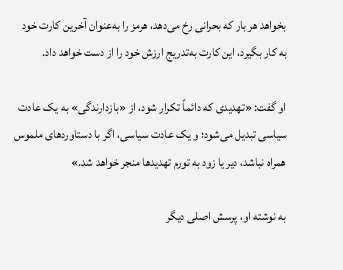بخواهد هر بار که بحرانی رخ می‌دهد، هرمز را به‌عنوان آخرین کارت خود به کار بگیرد، این کارت به‌تدریج ارزش خود را از دست خواهد داد.

او گفت: «تهدیدی که دائماً تکرار شود، از «بازدارندگی» به یک عادت سیاسی تبدیل می‌شود؛ و یک عادت سیاسی، اگر با دستاوردهای ملموس همراه نباشد، دیر یا زود به تورم تهدیدها منجر خواهد شد.»

به نوشته او، پرسش اصلی دیگر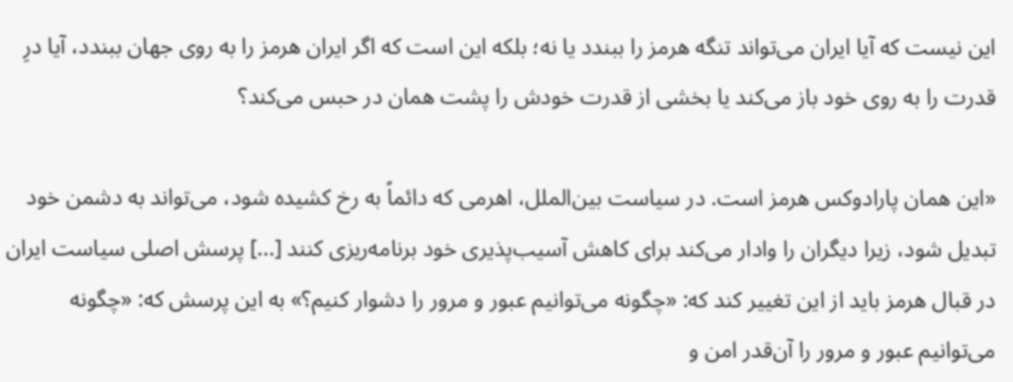این نیست که آیا ایران می‌تواند تنگه هرمز را ببندد یا نه؛ بلکه این است که اگر ایران هرمز را به روی جهان ببندد، آیا درِ قدرت را به روی خود باز می‌کند یا بخشی از قدرت خودش را پشت همان در حبس می‌کند؟

«این همان پارادوکس هرمز است. در سیاست بین‌الملل، اهرمی که دائماً به رخ کشیده شود، می‌تواند به دشمن خود تبدیل شود، زیرا دیگران را وادار می‌کند برای کاهش آسیب‌پذیری خود برنامه‌ریزی کنند [...] پرسش اصلی سیاست ایران در قبال هرمز باید از این تغییر کند که: «چگونه می‌توانیم عبور و مرور را دشوار کنیم؟» به این پرسش که: «چگونه می‌توانیم عبور و مرور را آن‌قدر امن و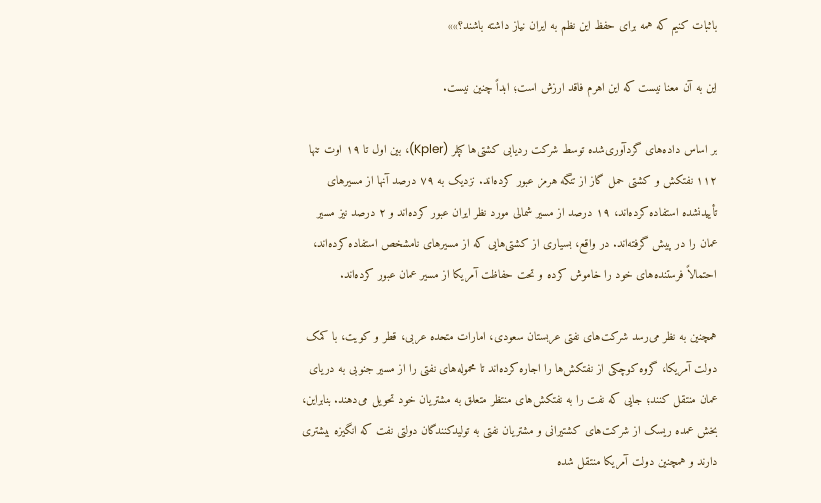باثبات کنیم که همه برای حفظ این نظم به ایران نیاز داشته باشند؟»»

این به آن معنا نیست که این اهرم فاقد ارزش است؛ ابداً چنین نیست.

بر اساس داده‌های گردآوری‌شده توسط شرکت ردیابی کشتی‌ها کپلر (Kpler)، بین اول تا ۱۹ اوت تنها ۱۱۲ نفتکش و کشتی حمل گاز از تنگه هرمز عبور کرده‌اند. نزدیک به ۷۹ درصد آنها از مسیرهای تأییدنشده استفاده کرده‌اند، ۱۹ درصد از مسیر شمالی مورد نظر ایران عبور کرده‌اند و ۲ درصد نیز مسیر عمان را در پیش گرفته‌اند. در واقع، بسیاری از کشتی‌هایی که از مسیرهای نامشخص استفاده کرده‌اند، احتمالاً فرستنده‌های خود را خاموش کرده و تحت حفاظت آمریکا از مسیر عمان عبور کرده‌اند.

همچنین به نظر می‌رسد شرکت‌های نفتی عربستان سعودی، امارات متحده عربی، قطر و کویت، با کمک دولت آمریکا، گروه کوچکی از نفتکش‌ها را اجاره کرده‌اند تا محموله‌های نفتی را از مسیر جنوبی به دریای عمان منتقل کنند؛ جایی که نفت را به نفتکش‌های منتظر متعلق به مشتریان خود تحویل می‌دهند. بنابراین، بخش عمده ریسک از شرکت‌های کشتیرانی و مشتریان نفتی به تولیدکنندگان دولتی نفت که انگیزه بیشتری دارند و همچنین دولت آمریکا منتقل شده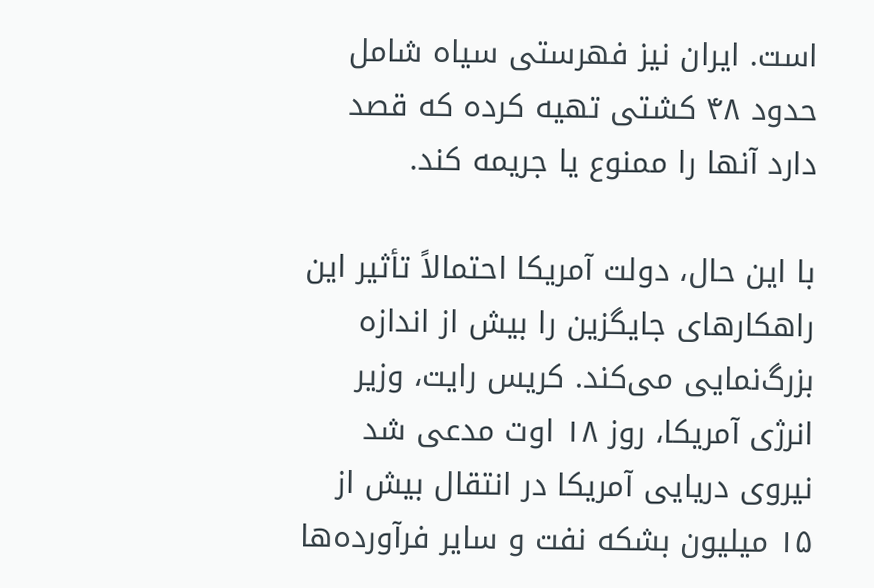است. ایران نیز فهرستی سیاه شامل حدود ۴۸ کشتی تهیه کرده که قصد دارد آنها را ممنوع یا جریمه کند.

با این حال، دولت آمریکا احتمالاً تأثیر این راهکارهای جایگزین را بیش از اندازه بزرگ‌نمایی می‌کند. کریس رایت، وزیر انرژی آمریکا، روز ۱۸ اوت مدعی شد نیروی دریایی آمریکا در انتقال بیش از ۱۵ میلیون بشکه نفت و سایر فرآورده‌ها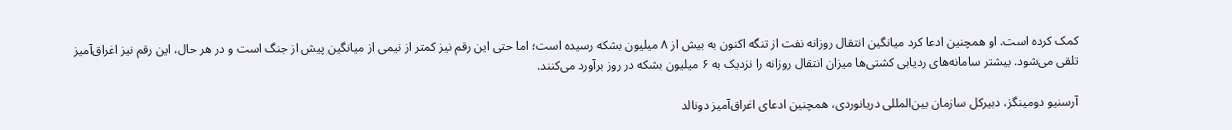کمک کرده است. او همچنین ادعا کرد میانگین انتقال روزانه نفت از تنگه اکنون به بیش از ۸ میلیون بشکه رسیده است؛ اما حتی این رقم نیز کمتر از نیمی از میانگین پیش از جنگ است و در هر حال، این رقم نیز اغراق‌آمیز تلقی می‌شود. بیشتر سامانه‌های ردیابی کشتی‌ها میزان انتقال روزانه را نزدیک به ۶ میلیون بشکه در روز برآورد می‌کنند.

آرسنیو دومینگز، دبیرکل سازمان بین‌المللی دریانوردی، همچنین ادعای اغراق‌آمیز دونالد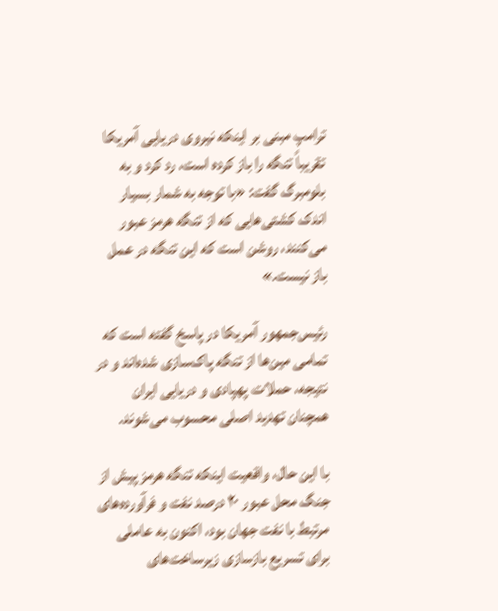ترامپ مبنی بر اینکه نیروی دریایی آمریکا تقریباً تنگه را باز کرده است، رد کرد و به بلومبرگ گفت: «با توجه به شمار بسیار اندک کشتی‌هایی که از تنگه هرمز عبور می‌کنند، روشن است که این تنگه در عمل باز نیست.»

رئیس‌جمهور آمریکا در پاسخ گفته است که تمامی مین‌ها از تنگه پاک‌سازی شده‌اند و در نتیجه، حملات پهپادی و دریایی ایران همچنان تهدید اصلی محسوب می‌شوند.

با این حال، واقعیت اینکه تنگه هرمز پیش از جنگ محل عبور ۲۰ درصد نفت و فرآورده‌های مرتبط با نفت جهان بود، اکنون به عاملی برای تسریع بازسازی زیرساخت‌های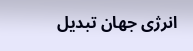انرژی جهان تبدیل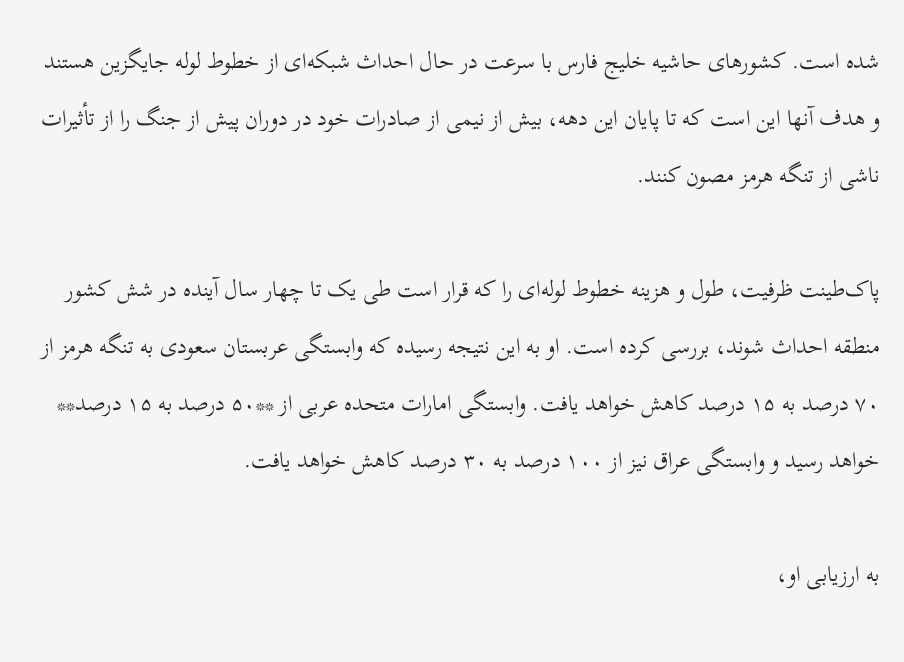شده است. کشورهای حاشیه خلیج فارس با سرعت در حال احداث شبکه‌ای از خطوط لوله جایگزین هستند و هدف آنها این است که تا پایان این دهه، بیش از نیمی از صادرات خود در دوران پیش از جنگ را از تأثیرات ناشی از تنگه هرمز مصون کنند.

پاک‌طینت ظرفیت، طول و هزینه خطوط لوله‌ای را که قرار است طی یک تا چهار سال آینده در شش کشور منطقه احداث شوند، بررسی کرده است. او به این نتیجه رسیده که وابستگی عربستان سعودی به تنگه هرمز از ۷۰ درصد به ۱۵ درصد کاهش خواهد یافت. وابستگی امارات متحده عربی از **۵۰ درصد به ۱۵ درصد** خواهد رسید و وابستگی عراق نیز از ۱۰۰ درصد به ۳۰ درصد کاهش خواهد یافت.

به ارزیابی او،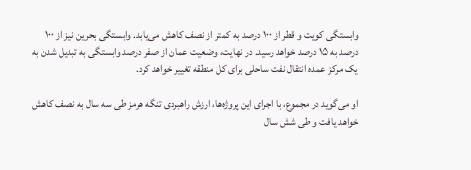وابستگی کویت و قطر از ۱۰۰ درصد به کمتر از نصف کاهش می‌یابد. وابستگی بحرین نیز از ۱۰۰ درصد به ۱۵ درصد خواهد رسید. در نهایت، وضعیت عمان از صفر درصد وابستگی به تبدیل شدن به یک مرکز عمده انتقال نفت ساحلی برای کل منطقه تغییر خواهد کرد.

او می‌گوید در مجموع، با اجرای این پروژه‌ها، ارزش راهبردی تنگه هرمز طی سه سال به نصف کاهش خواهد یافت و طی شش سال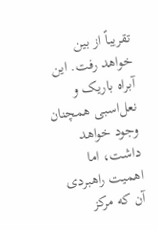تقریباً از بین خواهد رفت. این آبراه باریک و نعل‌اسبی همچنان وجود خواهد داشت، اما اهمیت راهبردی آن که مرکز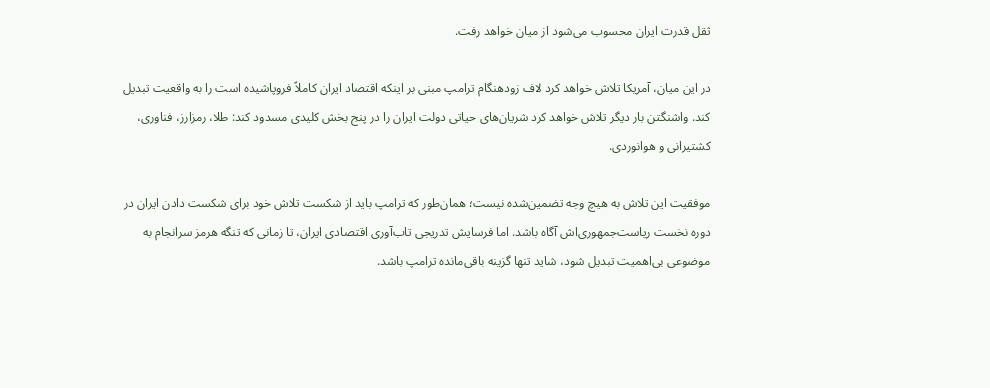ثقل قدرت ایران محسوب می‌شود از میان خواهد رفت.

در این میان، آمریکا تلاش خواهد کرد لاف زودهنگام ترامپ مبنی بر اینکه اقتصاد ایران کاملاً فروپاشیده است را به واقعیت تبدیل کند. واشنگتن بار دیگر تلاش خواهد کرد شریان‌های حیاتی دولت ایران را در پنج بخش کلیدی مسدود کند: طلا، رمزارز، فناوری، کشتیرانی و هوانوردی.

موفقیت این تلاش به هیچ وجه تضمین‌شده نیست؛ همان‌طور که ترامپ باید از شکست تلاش خود برای شکست دادن ایران در دوره نخست ریاست‌جمهوری‌اش آگاه باشد. اما فرسایش تدریجی تاب‌آوری اقتصادی ایران، تا زمانی که تنگه هرمز سرانجام به موضوعی بی‌اهمیت تبدیل شود، شاید تنها گزینه باقی‌مانده ترامپ باشد.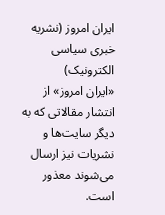ايران امروز (نشريه خبری سياسی الکترونیک)
«ايران امروز» از انتشار مقالاتی كه به ديگر سايت‌ها و نشريات نيز ارسال می‌شوند معذور است.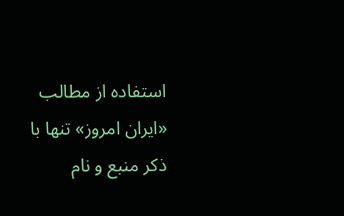استفاده از مطالب «ايران امروز» تنها با ذكر منبع و نام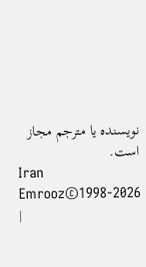نويسنده يا مترجم مجاز است.
Iran Emrooz©1998-2026 |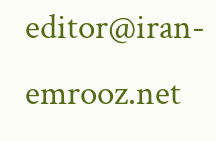editor@iran-emrooz.net